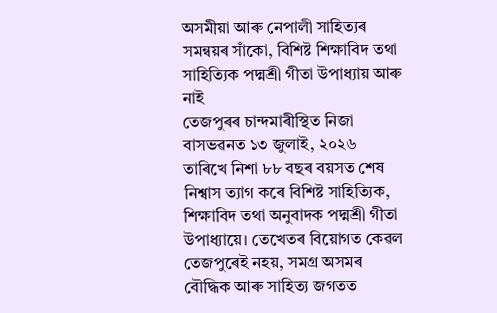অসমীয়া আৰু নেপালী সাহিত্যৰ সমন্বয়ৰ সাঁকো, বিশিষ্ট শিক্ষাবিদ তথা সাহিত্যিক পদ্মশ্ৰী গীতা উপাধ্যায় আৰু নাই
তেজপুৰৰ চান্দমাৰীস্থিত নিজা বাসভৱনত ১৩ জুলাই, ২০২৬ তাৰিখে নিশা ৮৮ বছৰ বয়সত শেষ নিশ্বাস ত্যাগ কৰে বিশিষ্ট সাহিত্যিক, শিক্ষাবিদ তথা অনুবাদক পদ্মশ্ৰী গীতা উপাধ্যায়ে। তেখেতৰ বিয়োগত কেৱল তেজপুৰেই নহয়, সমগ্ৰ অসমৰ বৌদ্ধিক আৰু সাহিত্য জগতত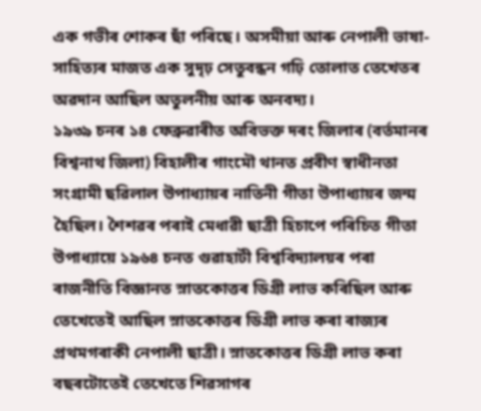এক গভীৰ শোকৰ ছাঁ পৰিছে। অসমীয়া আৰু নেপালী ভাষা-সাহিত্যৰ মাজত এক সুদৃঢ় সেতুবন্ধন গঢ়ি তোলাত তেখেতৰ অৱদান আছিল অতুলনীয় আৰু অনবদ্য।
১৯৩৯ চনৰ ১৪ ফেব্ৰুৱাৰীত অবিভক্ত দৰং জিলাৰ (বৰ্তমানৰ বিশ্বনাথ জিলা) বিহালীৰ গাংমৌ থানত প্ৰবীণ স্বাধীনতা সংগ্ৰামী ছৱিলাল উপাধ্যায়ৰ নাতিনী গীতা উপাধ্যায়ৰ জন্ম হৈছিল। শৈশৱৰ পৰাই মেধাৱী ছাত্ৰী হিচাপে পৰিচিত গীতা উপাধ্যায়ে ১৯৬৪ চনত গুৱাহাটী বিশ্ববিদ্যালয়ৰ পৰা ৰাজনীতি বিজ্ঞানত স্নাতকোত্তৰ ডিগ্ৰী লাভ কৰিছিল আৰু তেখেতেই আছিল স্নাতকোত্তৰ ডিগ্ৰী লাভ কৰা ৰাজ্যৰ প্ৰথমগৰাকী নেপালী ছাত্ৰী। স্নাতকোত্তৰ ডিগ্ৰী লাভ কৰা বছৰটোতেই তেখেতে শিৱসাগৰ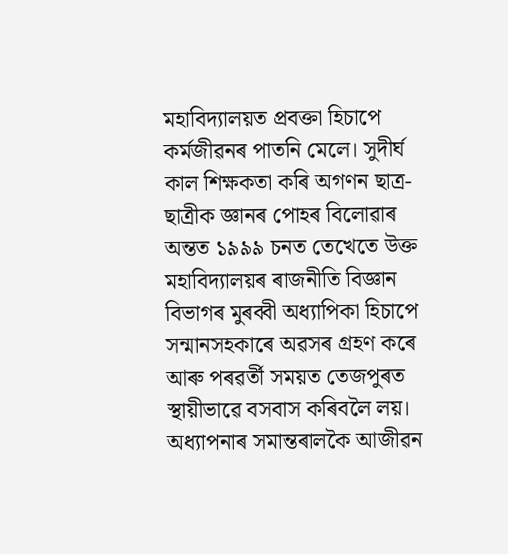মহাবিদ্যালয়ত প্ৰবক্তা হিচাপে কৰ্মজীৱনৰ পাতনি মেলে। সুদীৰ্ঘ কাল শিক্ষকতা কৰি অগণন ছাত্ৰ-ছাত্ৰীক জ্ঞানৰ পোহৰ বিলোৱাৰ অন্তত ১৯৯৯ চনত তেখেতে উক্ত মহাবিদ্যালয়ৰ ৰাজনীতি বিজ্ঞান বিভাগৰ মুৰব্বী অধ্যাপিকা হিচাপে সন্মানসহকাৰে অৱসৰ গ্ৰহণ কৰে আৰু পৰৱৰ্তী সময়ত তেজপুৰত স্থায়ীভাৱে বসবাস কৰিবলৈ লয়।
অধ্যাপনাৰ সমান্তৰালকৈ আজীৱন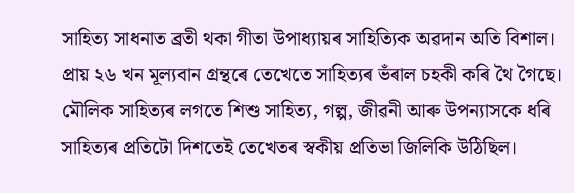সাহিত্য সাধনাত ব্ৰতী থকা গীতা উপাধ্যায়ৰ সাহিত্যিক অৱদান অতি বিশাল। প্ৰায় ২৬ খন মূল্যবান গ্ৰন্থৰে তেখেতে সাহিত্যৰ ভঁৰাল চহকী কৰি থৈ গৈছে। মৌলিক সাহিত্যৰ লগতে শিশু সাহিত্য, গল্প, জীৱনী আৰু উপন্যাসকে ধৰি সাহিত্যৰ প্ৰতিটো দিশতেই তেখেতৰ স্বকীয় প্ৰতিভা জিলিকি উঠিছিল।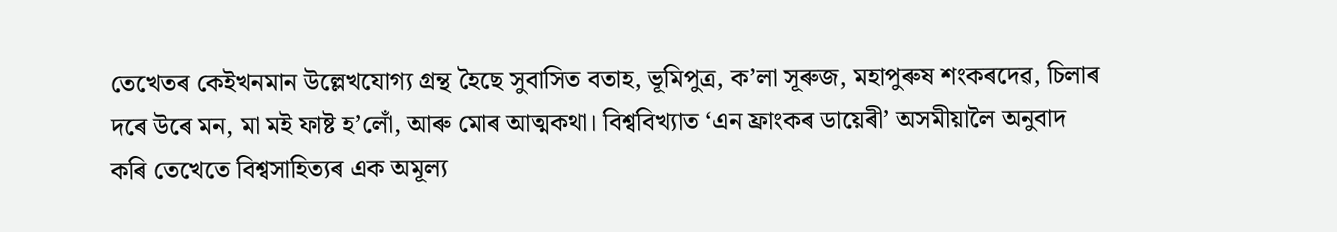তেখেতৰ কেইখনমান উল্লেখযোগ্য গ্ৰন্থ হৈছে সুবাসিত বতাহ, ভূমিপুত্ৰ, ক’লা সূৰুজ, মহাপুৰুষ শংকৰদেৱ, চিলাৰ দৰে উৰে মন, মা মই ফাষ্ট হ’লোঁ, আৰু মোৰ আত্মকথা। বিশ্ববিখ্যাত ‘এন ফ্ৰাংকৰ ডায়েৰী’ অসমীয়ালৈ অনুবাদ কৰি তেখেতে বিশ্বসাহিত্যৰ এক অমূল্য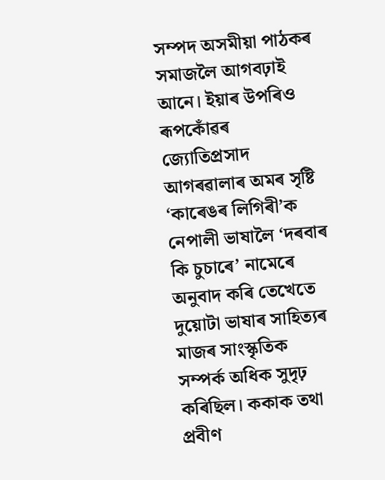সম্পদ অসমীয়া পাঠকৰ সমাজলৈ আগবঢ়াই আনে। ইয়াৰ উপৰিও ৰূপকোঁৱৰ জ্যোতিপ্ৰসাদ আগৰৱালাৰ অমৰ সৃষ্টি ‘কাৰেঙৰ লিগিৰী’ক নেপালী ভাষালৈ ‘দৰবাৰ কি চুচাৰে’ নামেৰে অনুবাদ কৰি তেখেতে দুয়োটা ভাষাৰ সাহিত্যৰ মাজৰ সাংস্কৃতিক সম্পৰ্ক অধিক সুদৃঢ় কৰিছিল। ককাক তথা প্ৰবীণ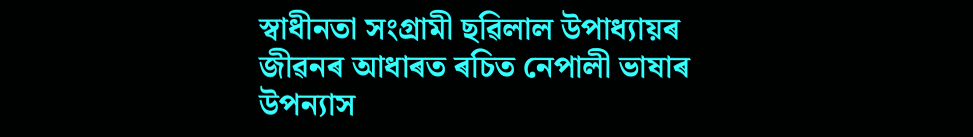স্বাধীনতা সংগ্ৰামী ছৱিলাল উপাধ্যায়ৰ জীৱনৰ আধাৰত ৰচিত নেপালী ভাষাৰ উপন্যাস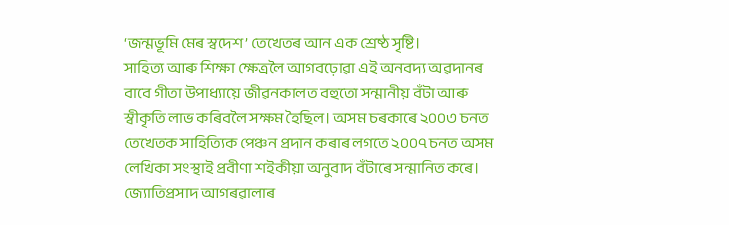‘জন্মভূমি মেৰ স্বদেশ’ তেখেতৰ আন এক শ্ৰেষ্ঠ সৃষ্টি।
সাহিত্য আৰু শিক্ষা ক্ষেত্ৰলৈ আগবঢ়োৱা এই অনবদ্য অৱদানৰ বাবে গীতা উপাধ্যায়ে জীৱনকালত বহুতো সন্মানীয় বঁটা আৰু স্বীকৃতি লাভ কৰিবলৈ সক্ষম হৈছিল। অসম চৰকাৰে ২০০৩ চনত তেখেতক সাহিত্যিক পেঞ্চন প্ৰদান কৰাৰ লগতে ২০০৭ চনত অসম লেখিকা সংস্থাই প্ৰবীণা শইকীয়া অনুবাদ বঁটাৰে সন্মানিত কৰে। জ্যোতিপ্ৰসাদ আগৰৱালাৰ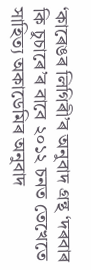‘কাৰেঙৰ লিগিৰী’ৰ অনুবাদ গ্ৰন্থ ‘দৰবাৰ কি চুচাৰে’ৰ বাবে ২০১২ চনত তেখেতে সাহিত্য অকাডেমিৰ অনুবাদ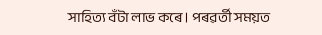সাহিত্য বঁটা লাভ কৰে। পৰৱৰ্তী সময়ত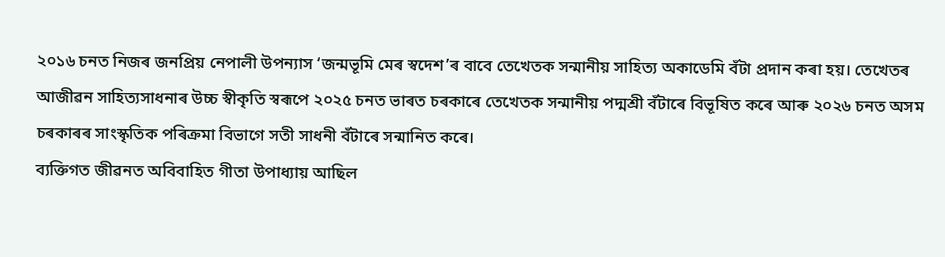২০১৬ চনত নিজৰ জনপ্ৰিয় নেপালী উপন্যাস ‘জন্মভূমি মেৰ স্বদেশ’ৰ বাবে তেখেতক সন্মানীয় সাহিত্য অকাডেমি বঁটা প্ৰদান কৰা হয়। তেখেতৰ আজীৱন সাহিত্যসাধনাৰ উচ্চ স্বীকৃতি স্বৰূপে ২০২৫ চনত ভাৰত চৰকাৰে তেখেতক সন্মানীয় পদ্মশ্ৰী বঁটাৰে বিভূষিত কৰে আৰু ২০২৬ চনত অসম চৰকাৰৰ সাংস্কৃতিক পৰিক্ৰমা বিভাগে সতী সাধনী বঁটাৰে সন্মানিত কৰে।
ব্যক্তিগত জীৱনত অবিবাহিত গীতা উপাধ্যায় আছিল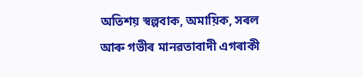অতিশয় স্বল্পবাক, অমায়িক, সৰল আৰু গভীৰ মানৱতাবাদী এগৰাকী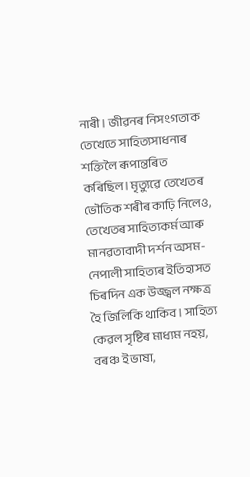নাৰী। জীৱনৰ নিসংগতাক তেখেতে সাহিত্যসাধনাৰ শক্তিলৈ ৰূপান্তৰিত কৰিছিল। মৃত্যুৱে তেখেতৰ ভৌতিক শৰীৰ কাঢ়ি নিলেও, তেখেতৰ সাহিত্যকৰ্ম আৰু মানৱতাবাদী দৰ্শন অসম-নেপালী সাহিত্যৰ ইতিহাসত চিৰদিন এক উজ্জ্বল নক্ষত্ৰ হৈ জিলিকি থাকিব। সাহিত্য কেৱল সৃষ্টিৰ মাধ্যম নহয়, বৰঞ্চ ই ভাষা,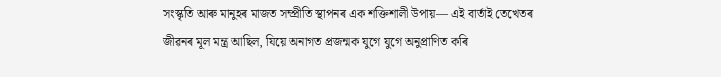সংস্কৃতি আৰু মানুহৰ মাজত সম্প্ৰীতি স্থাপনৰ এক শক্তিশালী উপায়— এই বাৰ্তাই তেখেতৰ জীৱনৰ মূল মন্ত্ৰ আছিল, যিয়ে অনাগত প্ৰজন্মক যুগে যুগে অনুপ্ৰাণিত কৰি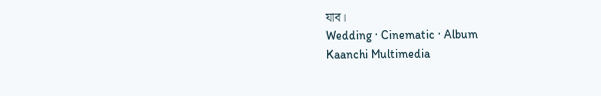যাব।
Wedding · Cinematic · Album
Kaanchi Multimedia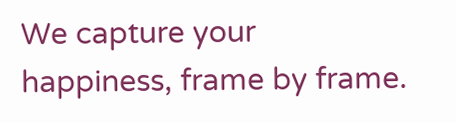We capture your happiness, frame by frame.